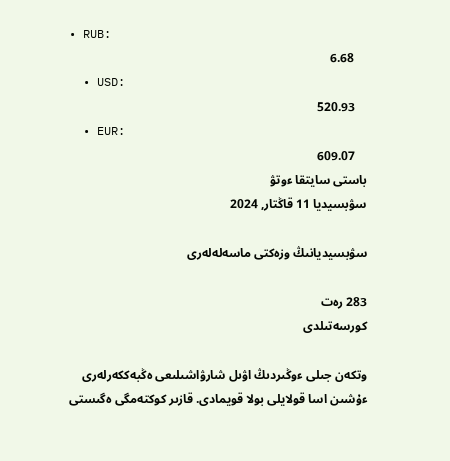• RUB:
    6.68
  • USD:
    520.93
  • EUR:
    609.07
باستى سايتقا ءوتۋ
سۋبسيديا 11 قاڭتار, 2024

سۋبسيديانىڭ وزەكتى ماسەلەلەرى

283 رەت
كورسەتىلدى

وتكەن جىلى ءوڭىردىڭ اۋىل شارۋاشىلىعى ەڭبەككەرلەرى ءۇشىن اسا قولايلى بولا قويمادى. قازىر كوكتەمگى ەگىستى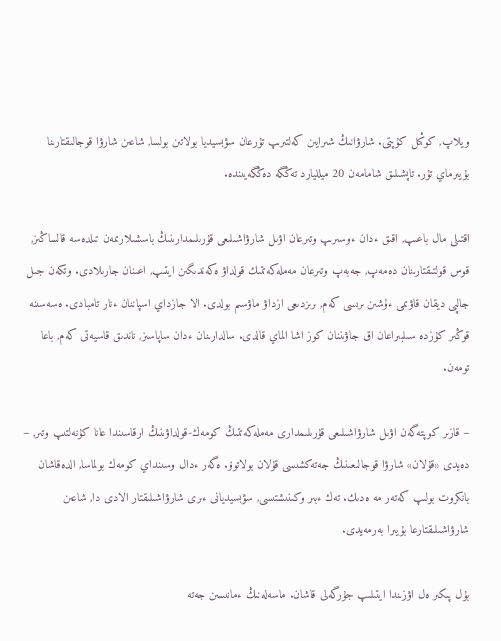ويلاپ, كوڭىل كۇپتى. شارۋانىڭ شىرايىن كەلتىرىپ تۇرعان سۋبسيديا بولاتىن بولسا, شاعىن شارۋا قوجالىقتارىنا بۇيىرماي تۇر. تاپشىلىق شامامەن 20 ميلليارد تەڭگە دەڭگەيىندە.

اقتىلى مال باعىپ, اقىق ءدان ءوسىرىپ وتىرعان اۋىل شارۋاشىلىعى قۇرىلىمدارىنىڭ باسشىلارىمەن تىلدەسە قالساڭىز, قوس قولتىقتارىنان دەمەپ, جەبەپ وتىرعان مەملەكەتتىك قولداۋ ەكەندىگىن ايتىپ, اعىنان جارىلادى. وتكەن جىل جالپى ديقان قاۋىمى ءۇشىن ىرىسى كەم, ىرىزدىعى ازداۋ ماۋسىم بولدى. الا جازداي اسپاننان ءنار تامبادى. ەسەسىنە قوڭىر كۇزدە سىلبىراعان اق جاۋىننان كوز اشا الماي قالدى. سالدارىنان ءدان ساپاسىز, ناندىق قاسيەتى كەم, باعا تومەن.

– قازىر كوپتەگەن اۋىل شارۋاشىلىعى قۇرىلىمدارى مەملەكەتتىڭ كومەك-قولداۋىنىڭ ارقاسىندا عانا كۇنەلتىپ وتىر, – دەيدى «قۇلان» شارۋا قوجالىعىنىڭ جەتەكشىسى قۇلان بولاتوۆ. ەگەر ءدال وسىنداي كومەك بولماسا, الدەقاشان بانكروت بولىپ كەتەر مە ەدىك. تەك ءبىر وكىنىشتىسى, سۋبسيديانى ءىرى شارۋاشىلىقتار الادى دا, شاعىن شارۋاشىلىقتارعا بۇيىرا بەرمەيدى.

بۇل پىكىر ەل اۋزىندا ايتىلىپ جۇرگەلى قاشان. ماسەلەنىڭ ءمانىسىن جەتە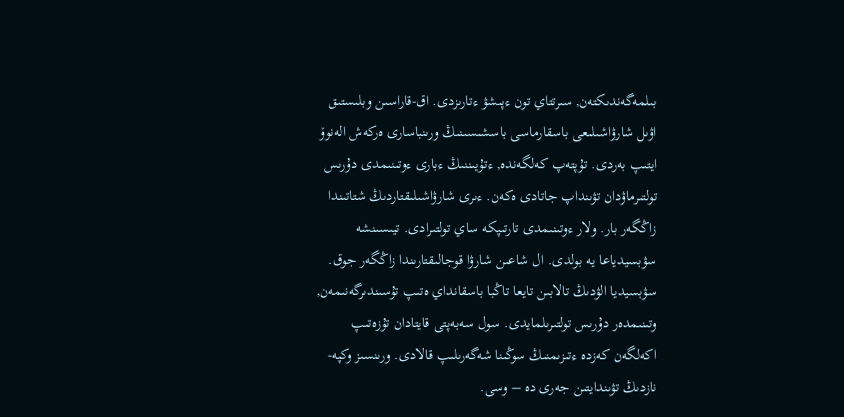بىلمەگەندىكتەن, سىرتتاي تون ءپىشۋ ءتارىزدى. اق-قاراسىن وبلىستىق اۋىل شارۋاشىلىعى باسقارماسى باسشىسىنىڭ ورىنباسارى ەركەش الەنوۆ ايتىپ بەردى. تۇپتەپ كەلگەندە, ءتۇيىننىڭ ءبارى ءوتىنىمدى دۇرىس تولتىرماۋدان تۋىنداپ جاتادى ەكەن. ءىرى شارۋاشىلىقتاردىڭ شتاتىندا زاڭگەر بار. ولار ءوتىنىمدى تارتىپكە ساي تولتىرادى. تيىسىنشە سۋبسيدياعا يە بولدى. ال شاعىن شارۋا قوجالىقتارىندا زاڭگەر جوق. سۋبسيديا الۋدىڭ تالابىن تايعا تاڭبا باسقانداي ەتىپ تۇسىندىرگەنىمەن, وتىنىمدەر دۇرىس تولتىرىلمايدى. سول سەبەپتى قايتادان تۇزەتىپ اكەلگەن كەزدە ءتىزىمنىڭ سوڭىنا شەگەرىلىپ قالادى. ورىنسىز وكپە-نازدىڭ تۋىندايتىن جەرى دە – وسى.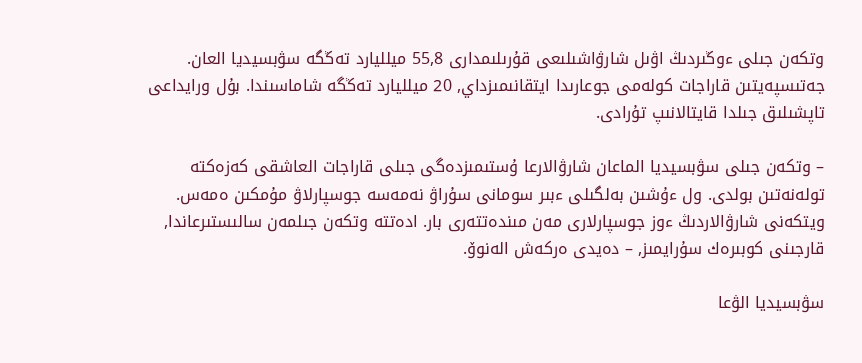وتكەن جىلى ءوڭىردىڭ اۋىل شارۋاشىلىعى قۇرىلىمدارى 55,8 ميلليارد تەڭگە سۋبسيديا العان. جەتىسپەيتىن قاراجات كولەمى جوعارىدا ايتقانىمىزداي, 20 ميلليارد تەڭگە شاماسىندا. بۇل ورايداعى تاپشىلىق جىلدا قايتالانىپ تۇرادى.

– وتكەن جىلى سۋبسيديا الماعان شارۋالارعا ۇستىمىزدەگى جىلى قاراجات العاشقى كەزەكتە تولەنەتىن بولدى. ول ءۇشىن بەلگىلى ءبىر سومانى سۇراۋ نەمەسە جوسپارلاۋ مۇمكىن ەمەس. ويتكەنى شارۋالاردىڭ ءوز جوسپارلارى مەن مىندەتتەرى بار. ادەتتە وتكەن جىلمەن سالىستىرعاندا, قارجىنى كوبىرەك سۇرايمىز, – دەيدى ەركەش الەنوۆ.

سۋبسيديا الۋعا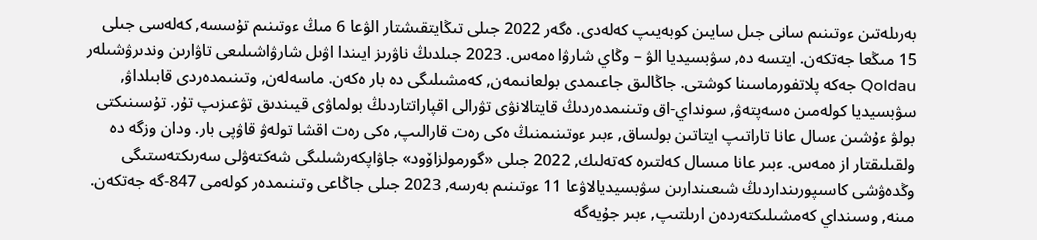بەرىلەتىن ءوتىنىم سانى جىل سايىن كوبەيىپ كەلەدى. ەگەر 2022 جىلى تىڭايتقىشتار الۋعا 6 مىڭ ءوتىنىم تۇسسە, كەلەسى جىلى 15 مىڭعا جەتكەن. ايتسە دە, سۋبسيديا الۋ – وڭاي شارۋا ەمەس. 2023 جىلدىڭ ناۋرىز ايىندا اۋىل شارۋاشىلىعى تاۋارىن وندىرۋشىلەر Qoldau جەكە پلاتفورماسىنا كوشتى. جاڭالىق جاعىمدى بولعانىمەن, كەمشىلىگى دە بار ەكەن. ماسەلەن, وتىنىمدەردى قابىلداۋ, سۋبسيديا كولەمىن ەسەپتەۋ, سونداي-اق وتىنىمدەردىڭ قايتالانۋى تۋرالى اقپاراتتاردىڭ بولماۋى قيىندىق تۋعىزىپ تۇر. تۇسىنىكتى بولۋ ءۇشىن ءسال عانا تاراتىپ ايتاتىن بولساق, ءبىر ءوتىنىمنىڭ ەكى رەت قارالىپ, ەكى رەت اقشا تولەۋ قاۋپى بار. ودان وزگە دە ولقىلىقتار از ەمەس. ءبىر عانا مىسال كەلتىرە كەتەلىك, 2022 جىلى «گورمولزاۆود» جاۋاپكەرشىلىگى شەكتەۋلى سەرىكتەستىگى وڭدەۋشى كاسىپورىنداردىڭ شىعىندارىن سۋبسيديالاۋعا 11 ءوتىنىم بەرسە, 2023 جىلى جاڭاعى وتىنىمدەر كولەمى 847-گە جەتكەن. مىنە, وسىنداي كەمشىلىكتەردەن ارىلتىپ, ءبىر جۇيەگە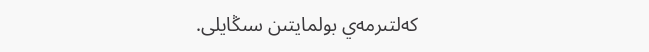كەلتىرمەي بولمايتىن سىڭايلى.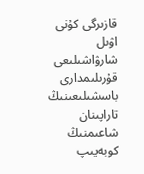قازىرگى كۇنى اۋىل شارۋاشىلىعى قۇرىلىمدارى باسشىلىعىنىڭ تاراپىنان شاعىمنىڭ كوبەيىپ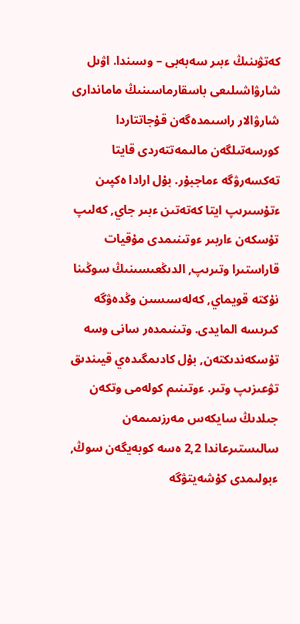كەتۋىنىڭ ءبىر سەبەبى – وسىندا. اۋىل شارۋاشىلىعى باسقارماسىنىڭ ماماندارى شارۋالار راسىمدەگەن قۇجاتتاردا كورسەتىلگەن مالىمەتتەردى قايتا تەكسەرۋگە ءماجبۇر. بۇل ارادا ەكپىن ءتۇسىرىپ ايتا كەتەتىن ءبىر جاي, كەلىپ تۇسكەن ءاربىر ءوتىنىمدى مۇقيات قاراستىرا وتىرىپ, الدىڭعىسىنىڭ سوڭىنا نۇكتە قويماي, كەلەسىسىن وڭدەۋگە كىرىسە المايدى. وتىنىمدەر سانى وسە تۇسكەندىكتەن, بۇل كادىمگىدەي قيىندىق تۋعىزىپ وتىر. ءوتىنىم كولەمى وتكەن جىلدىڭ سايكەس مەرزىمىمەن سالىستىرعاندا 2,2 ەسە كوبەيگەن سوڭ, ءبولىمدى كۇشەيتۋگە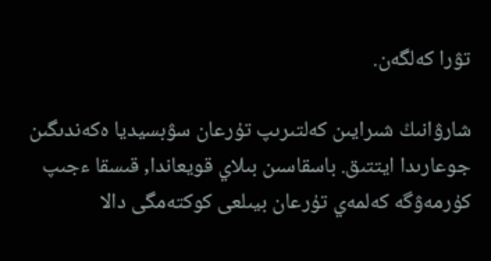تۋرا كەلگەن.

شارۋانىڭ شىرايىن كەلتىرىپ تۇرعان سۋبسيديا ەكەندىگىن جوعارىدا ايتتىق. باسقاسىن بىلاي قويعاندا, قىسقا ءجىپ كۇرمەۋگە كەلمەي تۇرعان بيىلعى كوكتەمگى دالا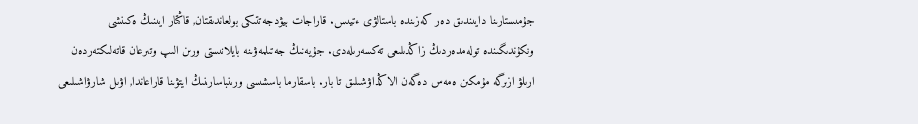جۇمىستارىنا دايىندىق دەر كەزىندە باستالۋى ءتيىس. قاراجات بيۋدجەتتىكى بولعاندىقتان, قاڭتار ايىنىڭ ەكىنشى ونكۇندىگىندە تولەمدەردىڭ زاڭدىلىعى تەكسەرىلەدى. جۇيەنىڭ جەتىلمەۋىنە بايلانىستى ورىن الىپ وتىرعان قاتەلىكتەردەن ارىلۋ ازىرگە مۇمكىن ەمەس دەگەن الاڭداۋشىلىق تا بار. باسقارما باسشىسى ورىنباسارىنىڭ ايتۋىنا قاراعاندا, اۋىل شارۋاشىلىعى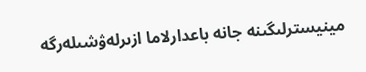مينيسترلىگىنە جانە باعدارلاما ازىرلەۋشىلەرگە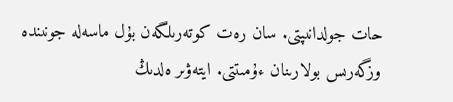حات جولدانىپتى. سان رەت كوتەرىلگەن بۇل ماسەلە جونىندە وزگەرىس بولارىنان ءۇمىتتى. ايتەۋىر ەلدىڭ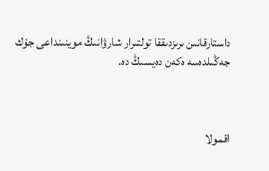داستارقانىن ىرىزدىققا تولتىرار شارۋانىڭ موينىنداعى جۇك جەڭىلدەسە ەكەن دەيسىڭ دە.



اقمولا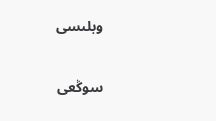وبلىسى

سوڭعى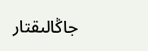جاڭالىقتار